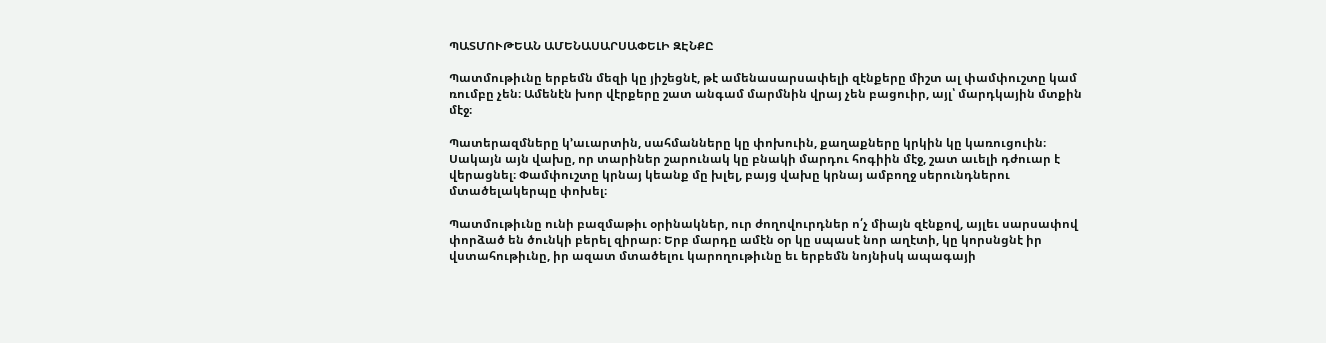ՊԱՏՄՈՒԹԵԱՆ ԱՄԵՆԱՍԱՐՍԱՓԵԼԻ ԶԷՆՔԸ

Պատմութիւնը երբեմն մեզի կը յիշեցնէ, թէ ամենասարսափելի զէնքերը միշտ ալ փամփուշտը կամ ռումբը չեն։ Ամենէն խոր վէրքերը շատ անգամ մարմնին վրայ չեն բացուիր, այլ՝ մարդկային մտքին մէջ։

Պատերազմները կ՚աւարտին, սահմանները կը փոխուին, քաղաքները կրկին կը կառուցուին։ Սակայն այն վախը, որ տարիներ շարունակ կը բնակի մարդու հոգիին մէջ, շատ աւելի դժուար է վերացնել։ Փամփուշտը կրնայ կեանք մը խլել, բայց վախը կրնայ ամբողջ սերունդներու մտածելակերպը փոխել։

Պատմութիւնը ունի բազմաթիւ օրինակներ, ուր ժողովուրդներ ո՛չ միայն զէնքով, այլեւ սարսափով փորձած են ծունկի բերել զիրար։ Երբ մարդը ամէն օր կը սպասէ նոր աղէտի, կը կորսնցնէ իր վստահութիւնը, իր ազատ մտածելու կարողութիւնը եւ երբեմն նոյնիսկ ապագայի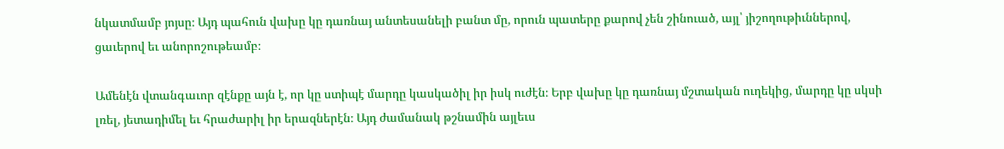նկատմամբ յոյսը։ Այդ պահուն վախը կը դառնայ անտեսանելի բանտ մը, որուն պատերը քարով չեն շինուած, այլ՝ յիշողութիւններով, ցաւերով եւ անորոշութեամբ։

Ամենէն վտանգաւոր զէնքը այն է, որ կը ստիպէ մարդը կասկածիլ իր իսկ ուժէն։ Երբ վախը կը դառնայ մշտական ուղեկից, մարդը կը սկսի լռել, յետադիմել եւ հրաժարիլ իր երազներէն։ Այդ ժամանակ թշնամին այլեւս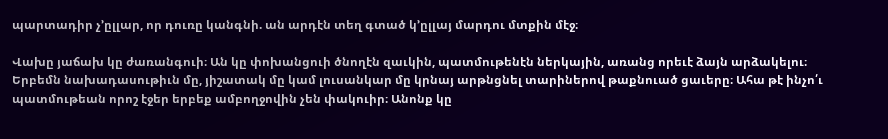պարտադիր չ՚ըլլար, որ դուռը կանգնի. ան արդէն տեղ գտած կ՚ըլլայ մարդու մտքին մէջ։

Վախը յաճախ կը ժառանգուի։ Ան կը փոխանցուի ծնողէն զաւկին, պատմութենէն ներկային, առանց որեւէ ձայն արձակելու։ Երբեմն նախադասութիւն մը, յիշատակ մը կամ լուսանկար մը կրնայ արթնցնել տարիներով թաքնուած ցաւերը։ Ահա թէ ինչո՛ւ պատմութեան որոշ էջեր երբեք ամբողջովին չեն փակուիր։ Անոնք կը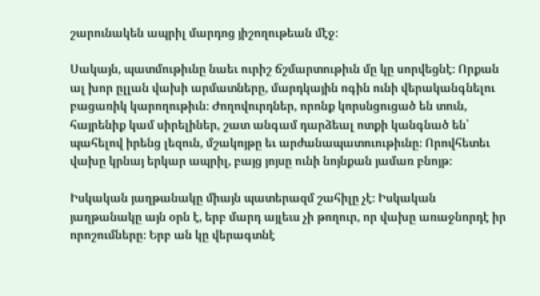շարունակեն ապրիլ մարդոց յիշողութեան մէջ։

Սակայն, պատմութիւնը նաեւ ուրիշ ճշմարտութիւն մը կը սորվեցնէ։ Որքան ալ խոր ըլլան վախի արմատները, մարդկային ոգին ունի վերականգնելու բացառիկ կարողութիւն։ Ժողովուրդներ, որոնք կորսնցուցած են տուն, հայրենիք կամ սիրելիներ, շատ անգամ դարձեալ ոտքի կանգնած են՝ պահելով իրենց լեզուն, մշակոյթը եւ արժանապատուութիւնը։ Որովհետեւ վախը կրնայ երկար ապրիլ, բայց յոյսը ունի նոյնքան յամառ բնոյթ։

Իսկական յաղթանակը միայն պատերազմ շահիլը չէ։ Իսկական յաղթանակը այն օրն է, երբ մարդ այլեւս չի թողուր, որ վախը առաջնորդէ իր որոշումները։ Երբ ան կը վերագտնէ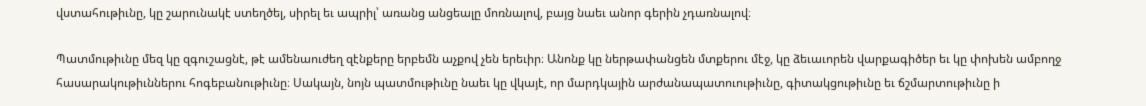վստահութիւնը, կը շարունակէ ստեղծել, սիրել եւ ապրիլ՝ առանց անցեալը մոռնալով, բայց նաեւ անոր գերին չդառնալով։

Պատմութիւնը մեզ կը զգուշացնէ, թէ ամենաուժեղ զէնքերը երբեմն աչքով չեն երեւիր։ Անոնք կը ներթափանցեն մտքերու մէջ, կը ձեւաւորեն վարքագիծեր եւ կը փոխեն ամբողջ հասարակութիւններու հոգեբանութիւնը։ Սակայն, նոյն պատմութիւնը նաեւ կը վկայէ, որ մարդկային արժանապատուութիւնը, գիտակցութիւնը եւ ճշմարտութիւնը ի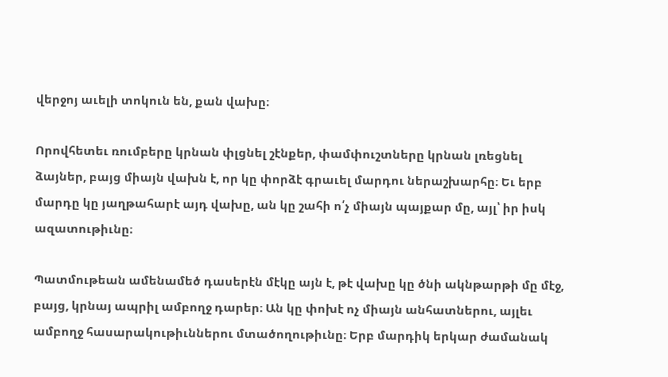վերջոյ աւելի տոկուն են, քան վախը։

Որովհետեւ ռումբերը կրնան փլցնել շէնքեր, փամփուշտները կրնան լռեցնել ձայներ, բայց միայն վախն է, որ կը փորձէ գրաւել մարդու ներաշխարհը։ Եւ երբ մարդը կը յաղթահարէ այդ վախը, ան կը շահի ո՛չ միայն պայքար մը, այլ՝ իր իսկ ազատութիւնը։

Պատմութեան ամենամեծ դասերէն մէկը այն է, թէ վախը կը ծնի ակնթարթի մը մէջ, բայց, կրնայ ապրիլ ամբողջ դարեր։ Ան կը փոխէ ոչ միայն անհատներու, այլեւ ամբողջ հասարակութիւններու մտածողութիւնը։ Երբ մարդիկ երկար ժամանակ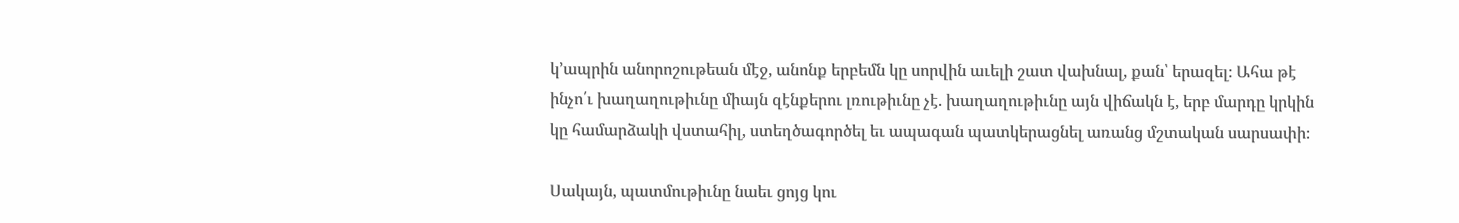կ՚ապրին անորոշութեան մէջ, անոնք երբեմն կը սորվին աւելի շատ վախնալ, քան՝ երազել։ Ահա թէ ինչո՛ւ խաղաղութիւնը միայն զէնքերու լռութիւնը չէ. խաղաղութիւնը այն վիճակն է, երբ մարդը կրկին կը համարձակի վստահիլ, ստեղծագործել եւ ապագան պատկերացնել առանց մշտական սարսափի։

Սակայն, պատմութիւնը նաեւ ցոյց կու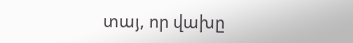տայ, որ վախը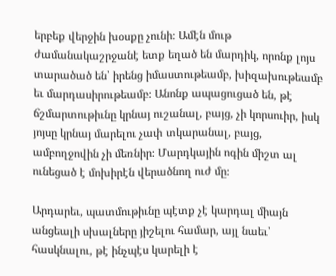երբեք վերջին խօսքը չունի։ Ամէն մութ ժամանակաշրջանէ ետք եղած են մարդիկ, որոնք լոյս տարածած են՝ իրենց իմաստութեամբ, խիզախութեամբ եւ մարդասիրութեամբ։ Անոնք ապացուցած են, թէ ճշմարտութիւնը կրնայ ուշանալ, բայց, չի կորսուիր, իսկ յոյսը կրնայ մարելու չափ տկարանալ, բայց, ամբողջովին չի մեռնիր։ Մարդկային ոգին միշտ ալ ունեցած է մոխիրէն վերածնող ուժ մը։

Արդարեւ, պատմութիւնը պէտք չէ կարդալ միայն անցեալի սխալները յիշելու համար, այլ նաեւ՝ հասկնալու, թէ ինչպէս կարելի է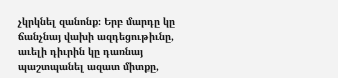չկրկնել զանոնք։ Երբ մարդը կը ճանչնայ վախի ազդեցութիւնը, աւելի դիւրին կը դառնայ պաշտպանել ազատ միտքը,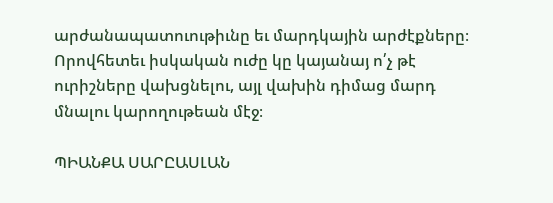արժանապատուութիւնը եւ մարդկային արժէքները։ Որովհետեւ իսկական ուժը կը կայանայ ո՛չ թէ ուրիշները վախցնելու, այլ վախին դիմաց մարդ մնալու կարողութեան մէջ։

ՊԻԱՆՔԱ ՍԱՐԸԱՍԼԱՆ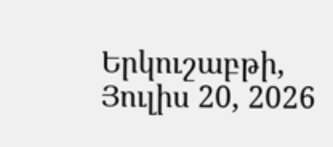Երկուշաբթի, Յուլիս 20, 2026